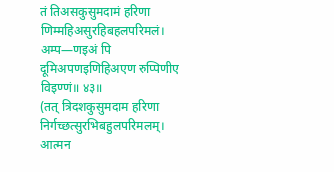तं तिअसकुसुमदामं हरिणा णिम्महिअसुरहिबहलपरिमलं।
अम्प—णइअं पि दूमिअपणइणिहिअएण रुप्पिणीए विइण्णं॥ ४३॥
(तत् त्रिदशकुसुमदाम हरिणा निर्गच्छत्सुरभिबहुलपरिमलम्।
आत्मन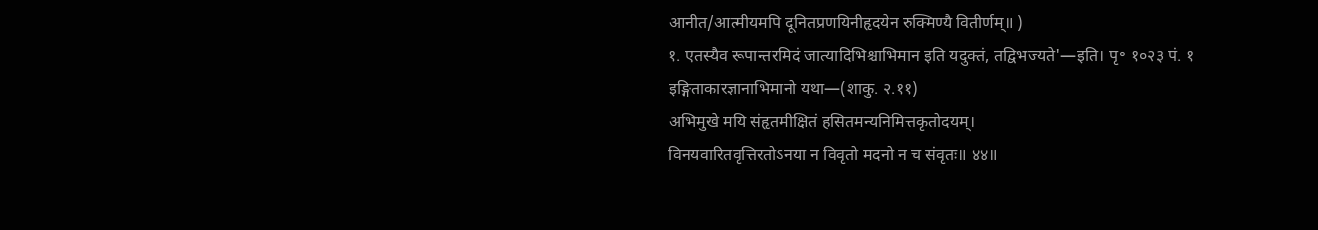आनीत/आत्मीयमपि दूनितप्रणयिनीहृदयेन रुक्मिण्यै वितीर्णम्॥ )
१. एतस्यैव रूपान्तरमिदं जात्यादिभिश्चाभिमान इति यदुक्तं, तद्विभज्यते'—इति। पृ॰ १०२३ पं. १
इङ्गिताकारज्ञानाभिमानो यथा—(शाकु. २.११)
अभिमुखे मयि संहृतमीक्षितं हसितमन्यनिमित्तकृतोदयम्।
विनयवारितवृत्तिरतोऽनया न विवृतो मदनो न च संवृतः॥ ४४॥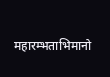महारम्भताभिमानो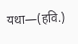यथा—(हवि.)